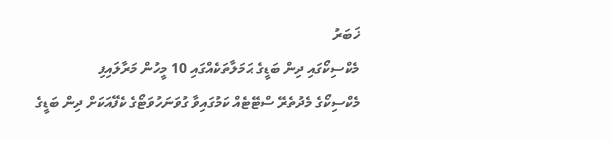ޚަބަރު
މެކްސިކޯގައި ދިން ބަޑީގެ ޙަމަލާތަކެއްގައި 10 މީހުން މަރާލައިފި
މެކްސިކޯގެ މެދުތެރޭ ސްޓޭޓެއް ކަމުގައިވާ ގުވަނަހުވަޓޯގެ ކެފޭއަކަށް ދިން ބަޑީގެ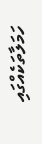ހަމަލާތަކެއްގައި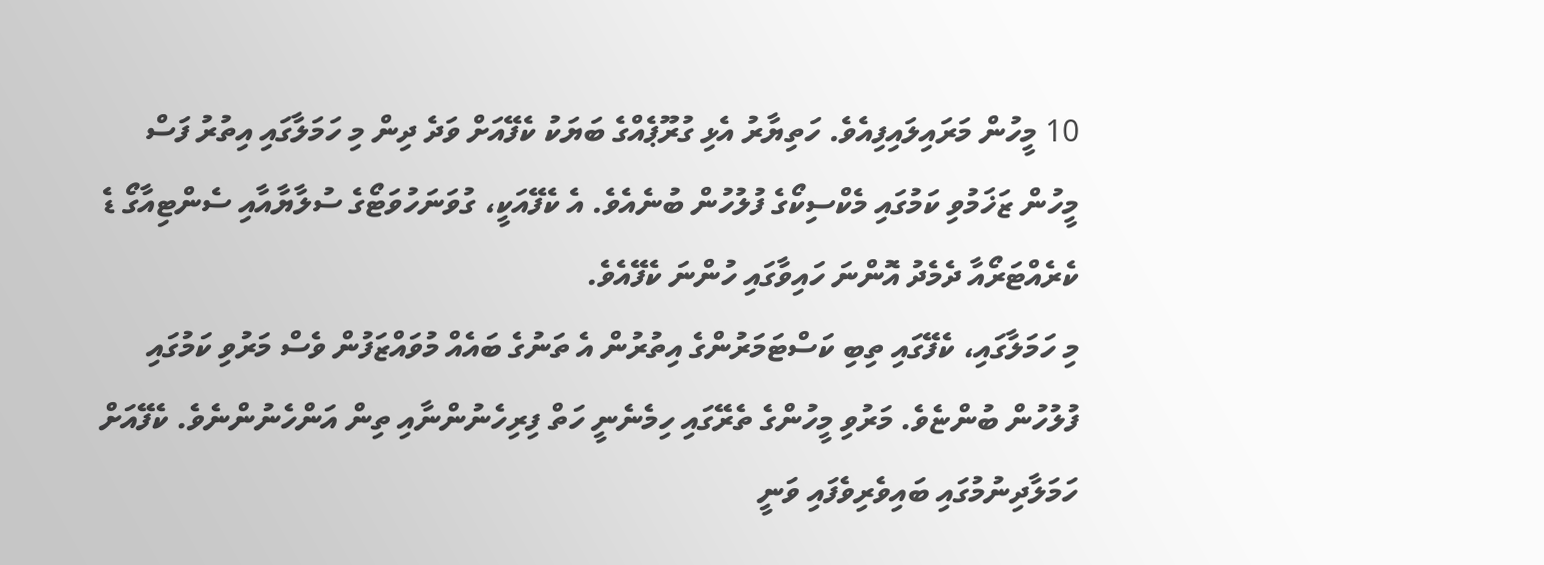10 މީހުން މަރައިލައިފިއެވެ. ހަތިޔާރު އެޅި ގުރޫޕެއްގެ ބަޔަކު ކެފޭއަށް ވަދެ ދިން މި ހަމަލާގައި އިތުރު ފަސް މީހުން ޒަޚަމުވި ކަމުގައި މެކްސިކޯގެ ފުލުހުން ބުނެއެވެ. އެ ކެފޭއަކީ، ގުވަނަހުވަޓޯގެ ސުލާޔާއާއި ސެންޓިއާގޯ ޑެ ކެރެއްޓަރޯއާ ދެމެދު އޮންނަ ހައިވާގައި ހުންނަ ކެފޭއެވެ.
މި ހަމަލާގައި، ކެފޭގައި ތިބި ކަސްޓަމަރުންގެ އިތުރުން އެ ތަނުގެ ބައެއް މުވައްޒަފުން ވެސް މަރުވި ކަމުގައި ފުލުހުން ބުންޏެވެ. މަރުވި މީހުންގެ ތެރޭގައި ހިމެނެނީ ހަތް ފިރިހެނުންނާއި ތިން އަންހެނުންނެވެ. ކެފޭއަށް ހަމަލާދިނުމުގައި ބައިވެރިވެފައި ވަނީ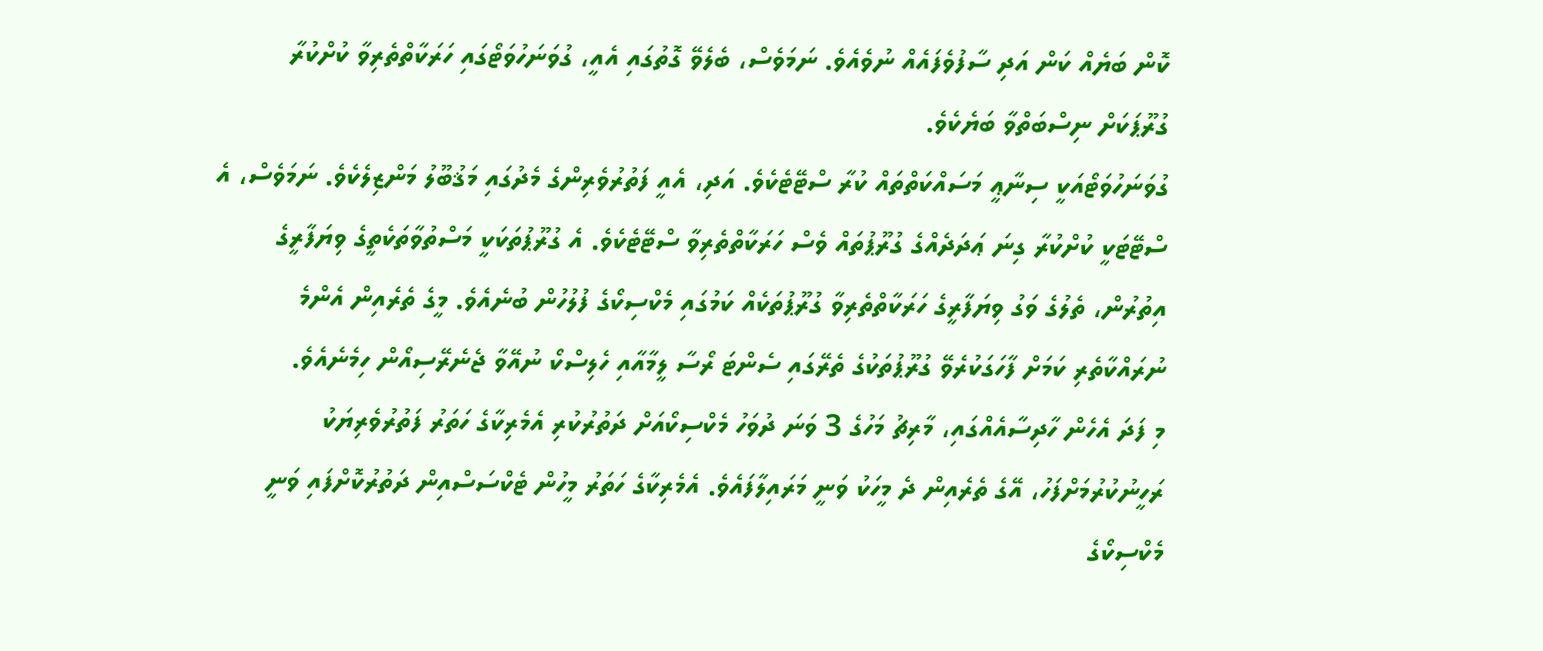ކޮން ބަޔެއް ކަން އަދި ސާފުވެފައެއް ނުވެއެވެ. ނަމަވެސް، ބެލެވޭ ގޮތުގައި އެއީ، ގުވަނަހުވަޓޯގައި ހަރަކާތްތެރިވާ ކުށްކުރާ ގުރޫޕަކަށް ނިސްބަތްވާ ބަޔެކެވެ.
ގުވަނަހުވަޓޯއަކީ ސިނާޢީ މަސައްކަތްތައް ކުރާ ސްޓޭޓެކެވެ. އަދި، އެއީ ފަތުރުވެރިންގެ މެދުގައި މަޤުބޫލު މަންޒިލެކެވެ. ނަމަވެސް، އެ ސްޓޭޓަކީ ކުށްކުރާ ގިނަ ޢަދަދެއްގެ ގުރޫޕުތައް ވެސް ހަރަކާތްތެރިވާ ސްޓޭޓެކެވެ. އެ ގުރޫޕުތަކަކީ މަސްތުވާތަކެތީގެ ވިޔަފާރީގެ އިތުރުން، ތެލުގެ ވަގު ވިޔަފާރީގެ ހަރަކާތްތެރިވާ ގުރޫޕުތަކެއް ކަމުގައި މެކްސިކޯގެ ފުލުހުން ބުނެއެވެ. މީގެ ތެރެއިން އެންމެ ނުރައްކާތެރި ކަމަށް ފާހަގަކުރެވޭ ގުރޫޕުތަކުގެ ތެރޭގައި ސެންޓަ ރޯސާ ލީމާއާއި ހެލިސްކޯ ނުއޭވާ ޖެނެރޭސިއޯން ހިމެނެއެވެ.
މި ފަދަ އެހެން ހާދިސާއެއްގައި، މާރިޗު މަހުގެ 3 ވަނަ ދުވަހު މެކްސިކޯއަށް ދަތުރުކުރި އެމެރިކާގެ ހަތަރު ފަތުރުވެރިޔަކު ރަހީނުކުރުމަށްފަހު، އޭގެ ތެރެއިން ދެ މީހަކު ވަނީ މަރައިލާފައެވެ. އެމެރިކާގެ ހަތަރު މީހުން ޓެކްސަސްއިން ދަތުރުކޮށްފައި ވަނީ މެކްސިކޯގެ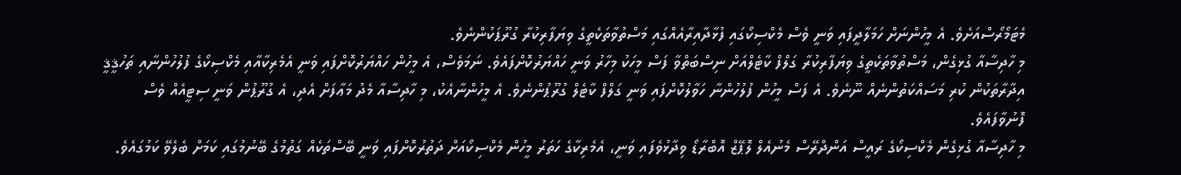މެޓަމޯރޯސްއަށެވެ. އެ މީހުންނަށް ހަމަލާދީފައި ވަނީ ވެސް މެކްސިކޯގައި ފުޅާދާއިރާއެއްގައި މަސްތުވާތަކެތީގެ ވިޔަފާރިކުރާ ގުރޫޕަކުންނެވެ.
މި ހާދިސާއާ ގުޅިގެން، މަސްތުވާތަކެތީގެ ވިޔަފާރިކުރާ ގަލްފް ކާޓެލްއަށް ނިސްބަތްވާ ފަސް މީހަކު މިހާރު ވަނީ ހައްޔަރުކޮށްފައެވެ. ނަމަވެސް، އެ މީހުން ހައްޔަރުކޮށްފައި ވަނީ އެމެރިކާއާއި މެކްސިކޯގެ ފުލުހުންނާއި ތަހުޤީޤީ އިދާރާތަކުން ކުރި މަސައްކަތުންނެއް ނޫނެވެ. އެ ފަސް މީހުން ފުލުހުންނާ ހަވާލުކޮށްފައި ވަނީ ގަލްފް ކާޓެލް ގުރޫޕުންނެވެ. އެ މީހުންނާއެކު، މި ހާދިސާއާ މެދު މަޢާފަށް އެދި، އެ ގުރޫޕުން ވަނީ ސިޓީއެއް ވެސް ފޮނުވާފައެވެ.
މި ހާދިސާއާ ގުޅިގެން މެކްސިކޯގެ ރައީސް އަންދްރޭސް މެނުއެލް ލޮޕޭޒް އޮބްރާޑޯ ވިދާޅުވެފައި ވަނީ، އެމެރިކާގެ ހަތަރު މީހުން މެކްސިކޯއަށް ދަތުރުކޮށްފައި ވަނީ ބޭސްތަކެއް ގަތުމުގެ ބޭނުމުގައި ކަމަށް ބެލެވޭ ކަމުގައެވެ.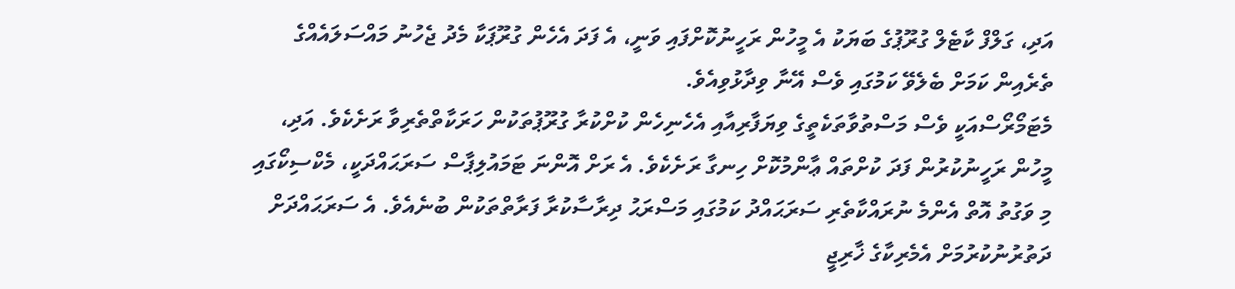އަދި، ގަލްފް ކާޓެލް ގުރޫޕުގެ ބަޔަކު އެ މީހުން ރަހީނުކޮށްފައި ވަނީ، އެ ފަދަ އެހެން ގުރޫޕަކާ މެދު ޖެހުނު މައްސަލައެއްގެ ތެރެއިން ކަމަށް ބެލެވޭ ކަމުގައި ވެސް އޭނާ ވިދާޅުވިއެވެ.
މެޓަމޯރޯސްއަކީ ވެސް މަސްތުވާތަކެތީގެ ވިޔަފާރިއާއި އެހެނިހެން ކުށްކުރާ ގުރޫޕުތަކުން ހަރަކާތްތެރިވާ ރަށެކެވެ. އަދި، މީހުން ރަހީނުކުރުން ފަދަ ކުށްތައް ޢާންމުކޮށް ހިނގާ ރަށެކެވެ. އެ ރަށް އޮންނަ ޓަމައުލިޕާސް ސަރަޙައްދަކީ، މެކްސިކޯގައި މި ވަގުތު އޮތް އެންމެ ނުރައްކާތެރި ސަރަޙައްދު ކަމުގައި މަސްރަޙު ދިރާސާކުރާ ފަރާތްތަކުން ބުނެއެވެ. އެ ސަރަޙައްދަށް ދަތުރުނުކުރުމަށް އެމެރިކާގެ ޚާރިޖީ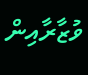ވުޒާރާއިން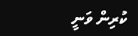ކުރިން ވަނީ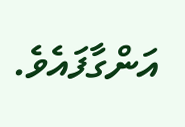އަންގާފައެވެ.